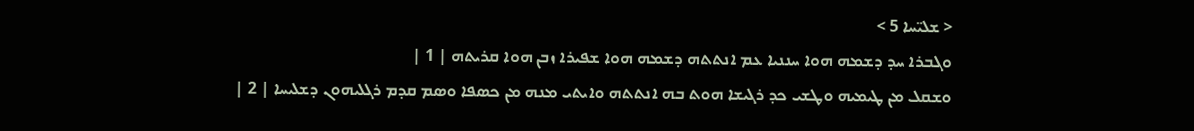< ܫܠܝ̈ܚܐ 5 >
ܘܓܒܪܐ ܚܕ ܕܫܡܗ ܗܘܐ ܚܢܢܝܐ ܥܡ ܐܢܬܬܗ ܕܫܡܗ ܗܘܐ ܫܦܝܪܐ ܙܒܢ ܗܘܐ ܩܪܝܬܗ | 1 |
ܘܫܩܠ ܡܢ ܛܝܡܝܗ ܘܛܫܝ ܟܕ ܪܓܝܫܐ ܗܘܬ ܒܗ ܐܢܬܬܗ ܘܐܝܬܝ ܡܢܗ ܡܢ ܟܤܦܐ ܘܤܡ ܩܕܡ ܪܓܠܝܗܘܢ ܕܫܠܝܚܐ | 2 |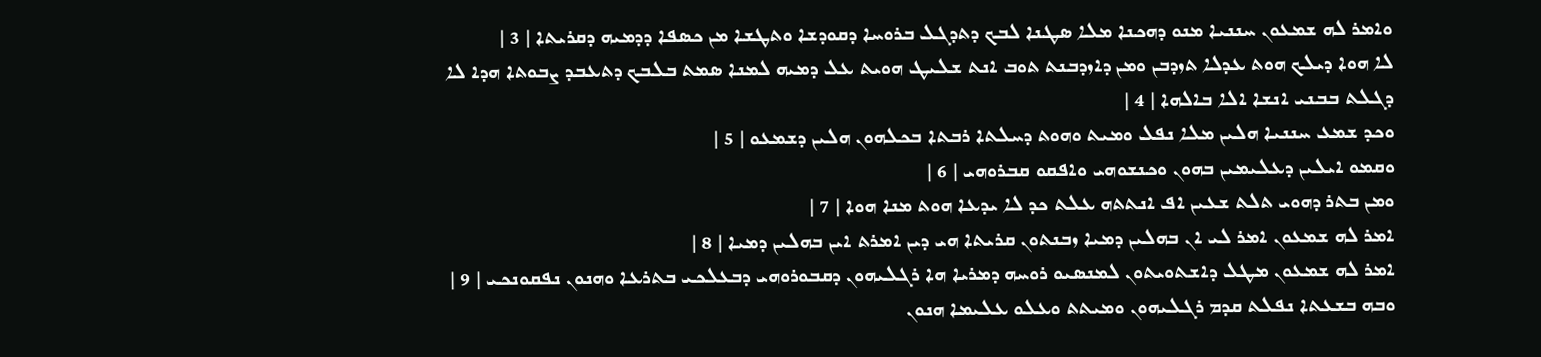ܘܐܡܪ ܠܗ ܫܡܥܘܢ ܚܢܢܝܐ ܡܢܘ ܕܗܟܢܐ ܡܠܐ ܤܛܢܐ ܠܒܟ ܕܬܕܓܠ ܒܪܘܚܐ ܕܩܘܕܫܐ ܘܬܛܫܐ ܡܢ ܟܤܦܐ ܕܕܡܝܗ ܕܩܪܝܬܐ | 3 |
ܠܐ ܗܘܐ ܕܝܠܟ ܗܘܬ ܥܕܠܐ ܬܙܕܒܢ ܘܡܢ ܕܐܙܕܒܢܬ ܬܘܒ ܐܢܬ ܫܠܝܛ ܗܘܝܬ ܥܠ ܕܡܝܗ ܠܡܢܐ ܤܡܬ ܒܠܒܟ ܕܬܥܒܕ ܨܒܘܬܐ ܗܕܐ ܠܐ ܕܓܠܬ ܒܒܢܝ ܐܢܫܐ ܐܠܐ ܒܐܠܗܐ | 4 |
ܘܟܕ ܫܡܥ ܚܢܢܝܐ ܗܠܝܢ ܡܠܐ ܢܦܠ ܘܡܝܬ ܘܗܘܬ ܕܚܠܬܐ ܪܒܬܐ ܒܟܠܗܘܢ ܗܠܝܢ ܕܫܡܥܘ | 5 |
ܘܩܡܘ ܐܝܠܝܢ ܕܥܠܝܡܝܢ ܒܗܘܢ ܘܟܢܫܘܗܝ ܘܐܦܩܘ ܩܒܪܘܗܝ | 6 |
ܘܡܢ ܒܬܪ ܕܗܘܝ ܬܠܬ ܫܥܝܢ ܐܦ ܐܢܬܬܗ ܥܠܬ ܟܕ ܠܐ ܝܕܥܐ ܗܘܬ ܡܢܐ ܗܘܐ | 7 |
ܐܡܪ ܠܗ ܫܡܥܘܢ ܐܡܪ ܠܝ ܐܢ ܒܗܠܝܢ ܕܡܝܐ ܙܒܢܬܘܢ ܩܪܝܬܐ ܗܝ ܕܝܢ ܐܡܪܬ ܐܝܢ ܒܗܠܝܢ ܕܡܝܐ | 8 |
ܐܡܪ ܠܗ ܫܡܥܘܢ ܡܛܠ ܕܐܫܬܘܝܬܘܢ ܠܡܢܤܝܘ ܪܘܚܗ ܕܡܪܝܐ ܗܐ ܪܓܠܝܗܘܢ ܕܩܒܘܪܘܗܝ ܕܒܥܠܟܝ ܒܬܪܥܐ ܘܗܢܘܢ ܢܦܩܘܢܟܝ | 9 |
ܘܒܗ ܒܫܥܬܐ ܢܦܠܬ ܩܕܡ ܪܓܠܝܗܘܢ ܘܡܝܬܬ ܘܥܠܘ ܥܠܝܡܐ ܗܢܘܢ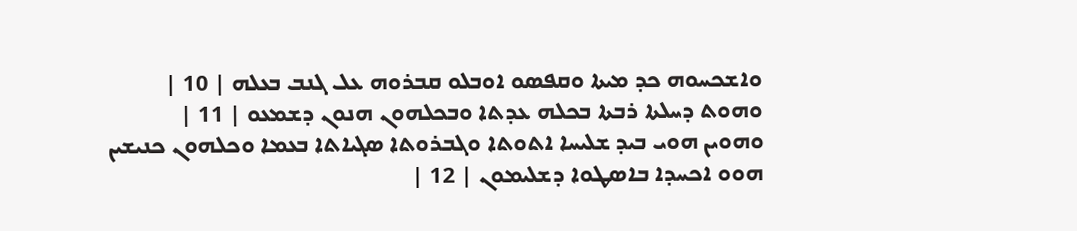ܘܐܫܟܚܘܗ ܟܕ ܡܝܬܐ ܘܩܦܤܘ ܐܘܒܠܘ ܩܒܪܘܗ ܥܠ ܓܢܒ ܒܥܠܗ | 10 |
ܘܗܘܬ ܕܚܠܬܐ ܪܒܬܐ ܒܟܠܗ ܥܕܬܐ ܘܒܟܠܗܘܢ ܗܢܘܢ ܕܫܡܥܘ | 11 |
ܘܗܘܝܢ ܗܘܝ ܒܝܕ ܫܠܝܚܐ ܐܬܘܬܐ ܘܓܒܪܘܬܐ ܤܓܝܐܬܐ ܒܥܡܐ ܘܟܠܗܘܢ ܟܢܝܫܝܢ ܗܘܘ ܐܟܚܕܐ ܒܐܤܛܘܐ ܕܫܠܝܡܘܢ | 12 |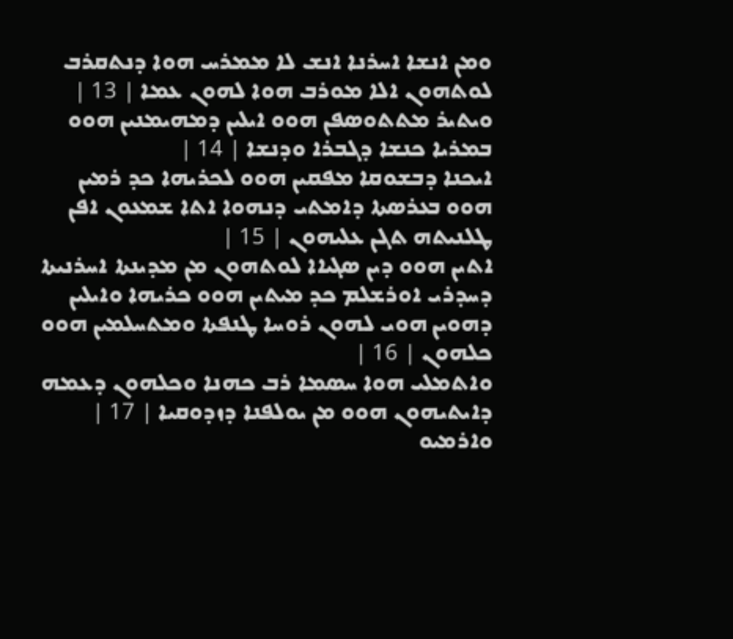ܘܡܢ ܐܢܫܐ ܐܚܪܢܐ ܐܢܫ ܠܐ ܡܡܪܚ ܗܘܐ ܕܢܬܩܪܒ ܠܘܬܗܘܢ ܐܠܐ ܡܘܪܒ ܗܘܐ ܠܗܘܢ ܥܡܐ | 13 |
ܘܝܬܝܪ ܡܬܬܘܤܦܢ ܗܘܘ ܐܝܠܝܢ ܕܡܗܝܡܢܝܢ ܗܘܘ ܒܡܪܝܐ ܟܢܫܐ ܕܓܒܪܐ ܘܕܢܫܐ | 14 |
ܐܝܟܢܐ ܕܒܫܘܩܐ ܡܦܩܝܢ ܗܘܘ ܠܟܪܝܗܐ ܟܕ ܪܡܝܢ ܗܘܘ ܒܥܪܤܬܐ ܕܐܡܬܝ ܕܢܗܘܐ ܐܬܐ ܫܡܥܘܢ ܐܦܢ ܛܠܢܝܬܗ ܬܓܢ ܥܠܝܗܘܢ | 15 |
ܐܬܝܢ ܗܘܘ ܕܝܢ ܤܓܝܐܐ ܠܘܬܗܘܢ ܡܢ ܡܕܝܢܬܐ ܐܚܪܢܝܬܐ ܕܚܕܪܝ ܐܘܪܫܠܡ ܟܕ ܡܝܬܝܢ ܗܘܘ ܟܪܝܗܐ ܘܐܝܠܝܢ ܕܗܘܝܢ ܗܘܝ ܠܗܘܢ ܪܘܚܐ ܛܢܦܬܐ ܘܡܬܚܠܡܝܢ ܗܘܘ ܟܠܗܘܢ | 16 |
ܘܐܬܡܠܝ ܗܘܐ ܚܤܡܐ ܪܒ ܟܗܢܐ ܘܟܠܗܘܢ ܕܥܡܗ ܕܐܝܬܝܗܘܢ ܗܘܘ ܡܢ ܝܘܠܦܢܐ ܕܙܕܘܩܝܐ | 17 |
ܘܐܪܡܝܘ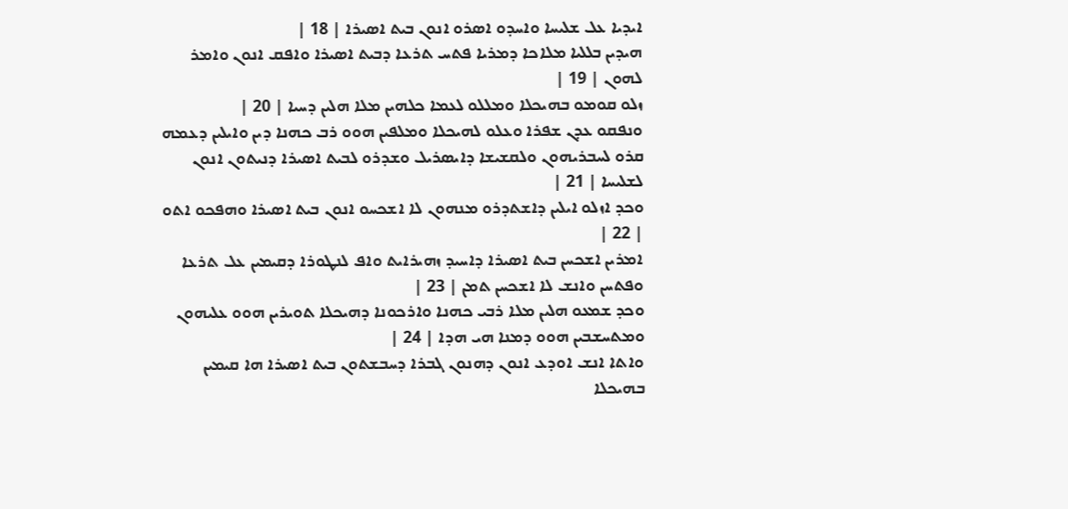ܐܝܕܝܐ ܥܠ ܫܠܝܚܐ ܘܐܚܕܘ ܐܤܪܘ ܐܢܘܢ ܒܝܬ ܐܤܝܪܐ | 18 |
ܗܝܕܝܢ ܒܠܠܝܐ ܡܠܐܟܐ ܕܡܪܝܐ ܦܬܚ ܬܪܥܐ ܕܒܝܬ ܐܤܝܪܐ ܘܐܦܩ ܐܢܘܢ ܘܐܡܪ ܠܗܘܢ | 19 |
ܙܠܘ ܩܘܡܘ ܒܗܝܟܠܐ ܘܡܠܠܘ ܠܥܡܐ ܟܠܗܝܢ ܡܠܐ ܗܠܝܢ ܕܚܝܐ | 20 |
ܘܢܦܩܘ ܥܕܢ ܫܦܪܐ ܘܥܠܘ ܠܗܝܟܠܐ ܘܡܠܦܝܢ ܗܘܘ ܪܒ ܟܗܢܐ ܕܝܢ ܘܐܝܠܝܢ ܕܥܡܗ ܩܪܘ ܠܚܒܪܝܗܘܢ ܘܠܩܫܝܫܐ ܕܐܝܤܪܝܠ ܘܫܕܪܘ ܠܒܝܬ ܐܤܝܪܐ ܕܢܝܬܘܢ ܐܢܘܢ ܠܫܠܝܚܐ | 21 |
ܘܟܕ ܐܙܠܘ ܐܝܠܝܢ ܕܐܫܬܕܪܘ ܡܢܗܘܢ ܠܐ ܐܫܟܚܘ ܐܢܘܢ ܒܝܬ ܐܤܝܪܐ ܘܗܦܟܘ ܐܬܘ | 22 |
ܐܡܪܝܢ ܐܫܟܚܢ ܒܝܬ ܐܤܝܪܐ ܕܐܚܝܕ ܙܗܝܪܐܝܬ ܘܐܦ ܠܢܛܘܪܐ ܕܩܝܡܝܢ ܥܠ ܬܪܥܐ ܘܦܬܚܢ ܘܐܢܫ ܠܐ ܐܫܟܚܢ ܬܡܢ | 23 |
ܘܟܕ ܫܡܥܘ ܗܠܝܢ ܡܠܐ ܪܒܝ ܟܗܢܐ ܘܐܪܟܘܢܐ ܕܗܝܟܠܐ ܬܘܝܪܝܢ ܗܘܘ ܥܠܝܗܘܢ ܘܡܬܚܫܒܝܢ ܗܘܘ ܕܡܢܐ ܗܝ ܗܕܐ | 24 |
ܘܐܬܐ ܐܢܫ ܐܘܕܥ ܐܢܘܢ ܕܗܢܘܢ ܓܒܪܐ ܕܚܒܫܬܘܢ ܒܝܬ ܐܤܝܪܐ ܗܐ ܩܝܡܝܢ ܒܗܝܟܠܐ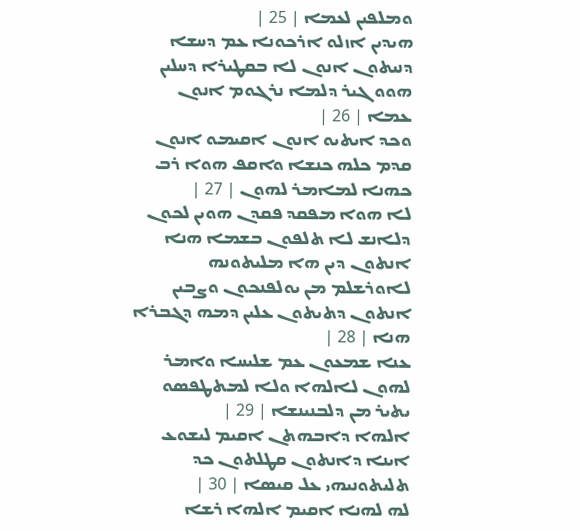ܘܡܠܦܝܢ ܠܥܡܐ | 25 |
ܗܝܕܝܢ ܐܙܠܘ ܐܪܟܘܢܐ ܥܡ ܕܚܫܐ ܕܢܝܬܘܢ ܐܢܘܢ ܠܐ ܒܩܛܝܪܐ ܕܚܠܝܢ ܗܘܘ ܓܝܪ ܕܠܡܐ ܢܪܓܘܡ ܐܢܘܢ ܥܡܐ | 26 |
ܘܟܕ ܐܝܬܝܘ ܐܢܘܢ ܐܩܝܡܘ ܐܢܘܢ ܩܕܡ ܟܠܗ ܟܢܫܐ ܘܐܩܦ ܗܘܐ ܪܒ ܟܗܢܐ ܠܡܐܡܪ ܠܗܘܢ | 27 |
ܠܐ ܗܘܐ ܡܦܩܕ ܦܩܕܢ ܗܘܝܢ ܠܟܘܢ ܕܠܐܢܫ ܠܐ ܬܠܦܘܢ ܒܫܡܐ ܗܢܐ ܐܢܬܘܢ ܕܝܢ ܗܐ ܡܠܝܬܘܢܗ ܠܐܘܪܫܠܡ ܡܢ ܝܘܠܦܢܟܘܢ ܘܨܒܝܢ ܐܢܬܘܢ ܕܬܝܬܘܢ ܥܠܝܢ ܕܡܗ ܕܓܒܪܐ ܗܢܐ | 28 |
ܥܢܐ ܫܡܥܘܢ ܥܡ ܫܠܝܚܐ ܘܐܡܪ ܠܗܘܢ ܠܐܠܗܐ ܘܠܐ ܠܡܬܛܦܤܘ ܝܬܝܪ ܡܢ ܕܠܒܢܝܢܫܐ | 29 |
ܐܠܗܐ ܕܐܒܗܬܢ ܐܩܝܡ ܠܝܫܘܥ ܐܝܢܐ ܕܐܢܬܘܢ ܩܛܠܬܘܢ ܟܕ ܬܠܝܬܘܢܝܗܝ ܥܠ ܩܝܤܐ | 30 |
ܠܗ ܠܗܢܐ ܐܩܝܡ ܐܠܗܐ ܪܫܐ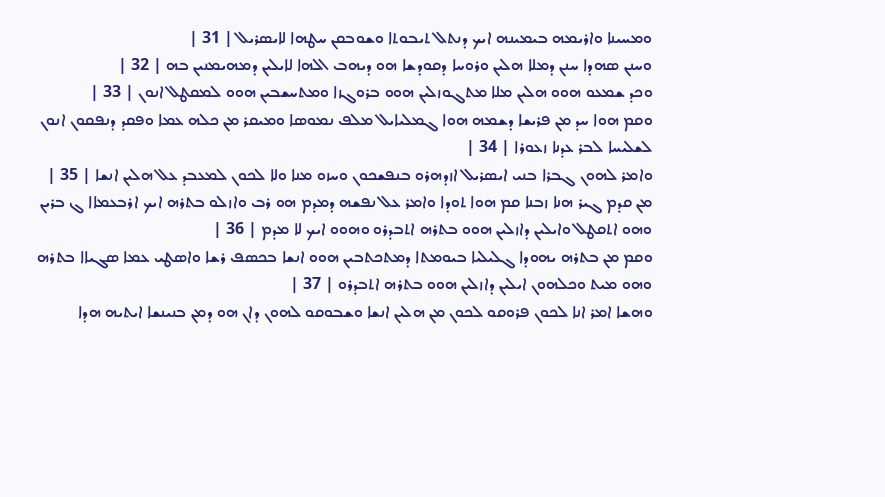ܘܡܚܝܢܐ ܘܐܪܝܡܗ ܒܝܡܝܢܗ ܐܝܟ ܕܢܬܠ ܬܝܒܘܬܐ ܘܫܘܒܩܢ ܚܛܗܐ ܠܐܝܤܪܝܠ | 31 |
ܘܚܢܢ ܤܗܕܐ ܚܢܢ ܕܡܠܐ ܗܠܝܢ ܘܪܘܚܐ ܕܩܘܕܫܐ ܗܘ ܕܝܗܒ ܐܠܗܐ ܠܐܝܠܝܢ ܕܡܗܝܡܢܝܢ ܒܗ | 32 |
ܘܟܕ ܫܡܥܘ ܗܘܘ ܗܠܝܢ ܡܠܐ ܡܬܓܘܙܠܝܢ ܗܘܘ ܒܪܘܓܙܐ ܘܡܬܚܫܒܝܢ ܗܘܘ ܠܡܩܛܠ ܐܢܘܢ | 33 |
ܘܩܡ ܗܘܐ ܚܕ ܡܢ ܦܪܝܫܐ ܕܫܡܗ ܗܘܐ ܓܡܠܝܐܝܠ ܡܠܦ ܢܡܘܤܐ ܘܡܝܩܪ ܡܢ ܟܠܗ ܥܡܐ ܘܦܩܕ ܕܢܦܩܘܢ ܐܢܘܢ ܠܫܠܝܚܐ ܠܒܪ ܥܕܢܐ ܙܥܘܪܐ | 34 |
ܘܐܡܪ ܠܗܘܢ ܓܒܪܐ ܒܢܝ ܐܝܤܪܝܠ ܐܙܕܗܪܘ ܒܢܦܫܟܘܢ ܘܚܙܘ ܡܢܐ ܘܠܐ ܠܟܘܢ ܠܡܥܒܕ ܥܠ ܗܠܝܢ ܐܢܫܐ | 35 |
ܡܢ ܩܕܡ ܓܝܪ ܗܢܐ ܙܒܢܐ ܩܡ ܗܘܐ ܬܘܕܐ ܘܐܡܪ ܥܠ ܢܦܫܗ ܕܡܕܡ ܗܘ ܪܒ ܘܐܙܠܘ ܒܬܪܗ ܐܝܟ ܐܪܒܥܡܐܐ ܓ ܒܪܝܢ ܘܗܘ ܐܬܩܛܠ ܘܐܝܠܝܢ ܕܐܙܠܝܢ ܗܘܘ ܒܬܪܗ ܐܬܒܕܪܘ ܘܗܘܘ ܐܝܟ ܠܐ ܡܕܡ | 36 |
ܘܩܡ ܡܢ ܒܬܪܗ ܝܗܘܕܐ ܓܠܝܠܝܐ ܒܝܘܡܬܐ ܕܡܬܟܬܒܝܢ ܗܘܘ ܐܢܫܐ ܒܟܤܦ ܪܫܐ ܘܐܤܛܝ ܥܡܐ ܤܓܝܐܐ ܒܬܪܗ ܘܗܘ ܡܝܬ ܘܟܠܗܘܢ ܐܝܠܝܢ ܕܐܙܠܝܢ ܗܘܘ ܒܬܪܗ ܐܬܒܕܪܘ | 37 |
ܘܗܫܐ ܐܡܪ ܐܢܐ ܠܟܘܢ ܦܪܘܩܘ ܠܟܘܢ ܡܢ ܗܠܝܢ ܐܢܫܐ ܘܫܒܘܩܘ ܠܗܘܢ ܕܐܢ ܗܘ ܕܡܢ ܒܢܝܢܫܐ ܐܝܬܝܗ ܗܕܐ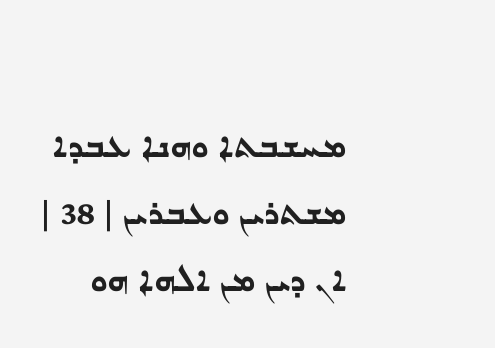ܡܚܫܒܬܐ ܘܗܢܐ ܥܒܕܐ ܡܫܬܪܝܢ ܘܥܒܪܝܢ | 38 |
ܐܢ ܕܝܢ ܡܢ ܐܠܗܐ ܗܘ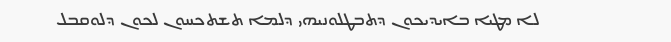ܠܐ ܡܛܝܐ ܒܐܝܕܝܟܘܢ ܕܬܒܛܠܘܢܝܗܝ ܕܠܡܐ ܬܫܬܟܚܘܢ ܠܟܘܢ ܕܠܘܩܒܠ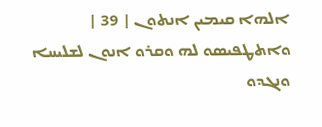ܐܠܗܐ ܩܝܡܝܢ ܐܢܬܘܢ | 39 |
ܘܐܬܛܦܝܤܘ ܠܗ ܘܩܪܘ ܐܢܘܢ ܠܫܠܝܚܐ ܘܢܓܕܘ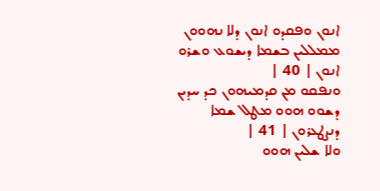ܐܢܘܢ ܘܦܩܕܘ ܐܢܘܢ ܕܠܐ ܢܗܘܘܢ ܡܡܠܠܝܢ ܒܫܡܐ ܕܝܫܘܥ ܘܫܪܘ ܐܢܘܢ | 40 |
ܘܢܦܩܘ ܡܢ ܩܕܡܝܗܘܢ ܟܕ ܚܕܝܢ ܕܫܘܘ ܗܘܘ ܡܛܠ ܫܡܐ ܕܢܨܛܥܪܘܢ | 41 |
ܘܠܐ ܫܠܝܢ ܗܘܘ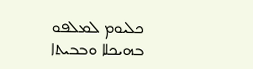ܟܠܝܘܡ ܠܡܠܦܘ ܒܗܝܟܠܐ ܘܒܒܝܬܐ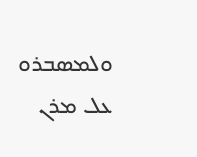ܘܠܡܤܒܪܘ ܥܠ ܡܪܢ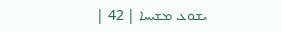ܝܫܘܥ ܡܫܝܚܐ | 42 |